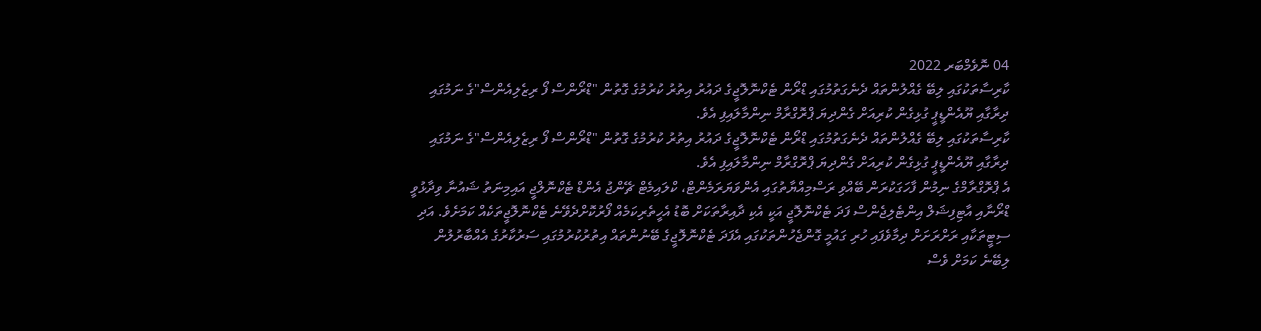04 ނޮވެމްބަރ 2022
ކާރިސާތަކުގައި ލިބޭ ގެއްލުންތައް ދެނެގަތުމުގައި ޑްރޯން ޓެކްނޮލޮޖީގެ ދައުރު އިތުރު ކުރުމުގެ ގޮތުން "ޑްރޯންސް ފޯ ރިޒެލިއެންސް"ގެ ނަމުގައި ދިރާގާއި ޔޫއެންޑީޕީ ގުޅިގެން ކުރިއަށް ގެންދިޔަ ޕްރޮގްރާމް ނިންމާލައިފި އެވެ.
ކާރިސާތަކުގައި ލިބޭ ގެއްލުންތައް ދެނެގަތުމުގައި ޑްރޯން ޓެކްނޮލޮޖީގެ ދައުރު އިތުރު ކުރުމުގެ ގޮތުން "ޑްރޯންސް ފޯ ރިޒެލިއެންސް"ގެ ނަމުގައި ދިރާގާއި ޔޫއެންޑީޕީ ގުޅިގެން ކުރިއަށް ގެންދިޔަ ޕްރޮގްރާމް ނިންމާލައިފި އެވެ.
އެ ޕްރޮގްރާމްގެ ނިމުން ފާހަގަކުރަން ބޭއްވި ރަސްމިއްޔާތުގައި އެންވަޔަރަމެންޓް، ކްލައިމެޓް ޗޭންޖު އެންޑް ޓެކްނޮލްޖީ އައިމިނަތު ޝައުނާ ވިދާޅުވީ ޑްރޯނާއި އާޓިފިޝަލް އިންޓެލިޖެންސް ފަދަ ޓެކްނޮލޮޖީ އަކީ އެކި ދާއިރާތަކަށް ބޮޑު އެހީތެރިކަމެއް ފޯރުކޮށްދެވޭނެ ޓެކްނޮލޮޖީތަކެއް ކަމަށެވެ. އަދި ސިޓީތަކާއި ރަށްރަށަށް ދިމާވެފައި ހުރި ގައުމީ ގޮންޖެހުންތަކުގައި އެފަދަ ޓެކްނޮލޮޖީގެ ބޭނުންތައް އިތުރުކުރުމުގައި ސަރުކާރުގެ އެއްބާރުލުން ލިބޭނެ ކަމަށް ވެސް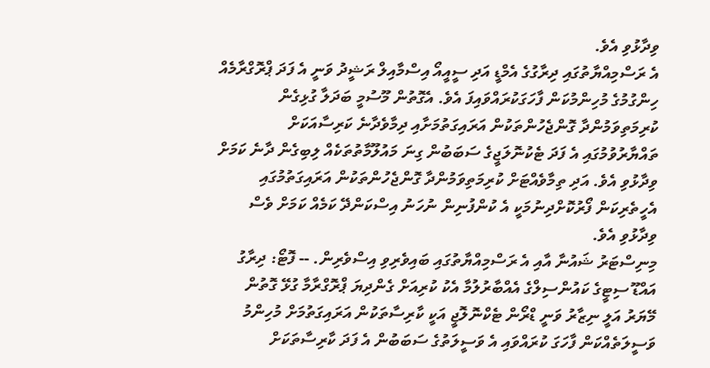ވިދާޅުވި އެވެ.
އެ ރަސްމިއްޔާތުގައި ދިރާގުގެ އެމްޑީ އަދި ސީއީއޯ އިސްމާއިލް ރަޝީދު ވަނީ އެ ފަދަ ޕްރޮގްރާމެއް ހިންގުމުގެ މުހިންމުކަން ފާހަގަކުރައްވައިފަ އެވެ. އެގޮތުން މޫސުމީ ބަދަލާ ގުޅިގެން ކުރިމަތިވަމުންދާ ގޮންޖެހުންތަކުން އަރައިގަތުމަށާއި ދިމާވެދާނެ ކަރިސާއަކަށް ތައްޔާރުވުމުގައި އެ ފަދަ ޓެކުނޮލަޖީގެ ސަބަބުން ގިނަ މައުލޫމާތުތަކެއް ލިބިގެން ދާނެ ކަމަށް ވިދާޅުވި އެވެ. އަދި ތިމާވެއްޓަށް ކުރިމަތިވަމުންދާ ގޮންޖެހުންތަކުން އަރައިގަތުމުގައި އެހީތެރިކަން ފޯރުކޮށްދިނުމަކީ އެ ކުންފުނިން ނުހަނު އިސްކަންދޭ ކަމެއް ކަމަށް ވެސް ވިދާޅުވި އެވެ.
މިނިސްޓަރު ޝައުނާ އާއި އެ ރަސްމިއްޔާތުގައި ބައިވެރިވި އިސްވެރިން. -- ފޮޓޯ: ދިރާގު
އައްޑޫ ސިޓީގެ ކައުންސިލްގެ އެއްބާރުލުމާ އެކު ކުރިއަށް ގެންދިޔަ ޕްރޮގްރާމާ ގުޅޭ ގޮތުން މޭޔަރު އަލީ ނިޒާރު ވަނީ ޑްރޯން ޓެކްނޮލޮޖީ އަކީ ކާރިސާތަކުން އަރައިގަތުމަށް މުހިންމު ވަސީލަތެއްކަން ފާހަގަ ކުރައްވައި އެ ވަސީލަތުގެ ސަބަބުން އެ ފަދަ ކާރިސާތަކަށް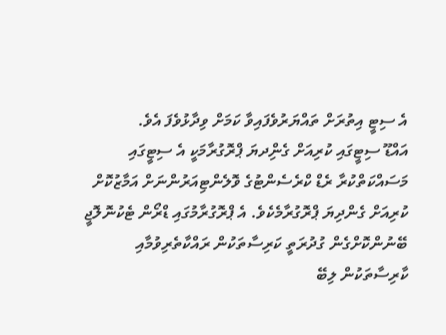އެ ސިޓީ އިތުރަށް ތައްޔަރުވެފައިވާ ކަމަށް ވިދާޅުވެފަ އެވެ.
އައްޑޫ ސިޓީގައި ކުރިއަށް ގެންިދޔަ ޕްރޮގުރާމަކީ އެ ސިޓީގައި މަސައްކަތްކުރާ ރެޑް ކްރެސެންޓުގެ ވޮލެންޓިއަރުންނަށް އަމާޒުކޮށް ކުރިއަށް ގެންދިޔަ ޕްރޮގުރާމެކެވެ. އެ ޕްރޮގުރާމުގައި ޑްރޯން ޓެކުނޮލޮޖީ ބޭނުންކޮށްގެން ގުދުރަތީ ކަރިސާތަކުން ރައްކާތެރިވުމާއި ކާރިސާތަކުން ލިބޭ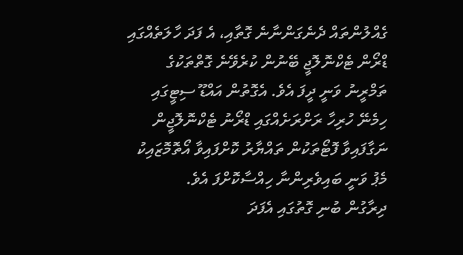ގެއްލުންތައް ދެނެގަންނާނެ ގޮތާއި، އެ ފަދަ ހާލަތެއްގައި ޑްރޯން ޓެކްނޮލޮޖީ ބޭނުން ކުރެވޭނެ ގޮތްތަކުގެ ތަމްރީނު ވަނީ ދީފަ އެވެ. އެގޮތުން އައްޑޫ ސިޓީގައި ހިމެނޭ ހުރިހާ ރަށްރަށެއްގައި ޑްރޯނު ޓެކްނޮލޮޖީން ނަގާފައިވާ ފޮޓޯތަކުން ތައްޔާރު ކޮށްފައިވާ އޯތޮމޮޒައިކު މެޕު ވަނީ ބައިވެރިންނާ ހިއްސާކޮށްފަ އެވެ.
ދިރާގުން ބުނި ގޮތުގައި އެފަދަ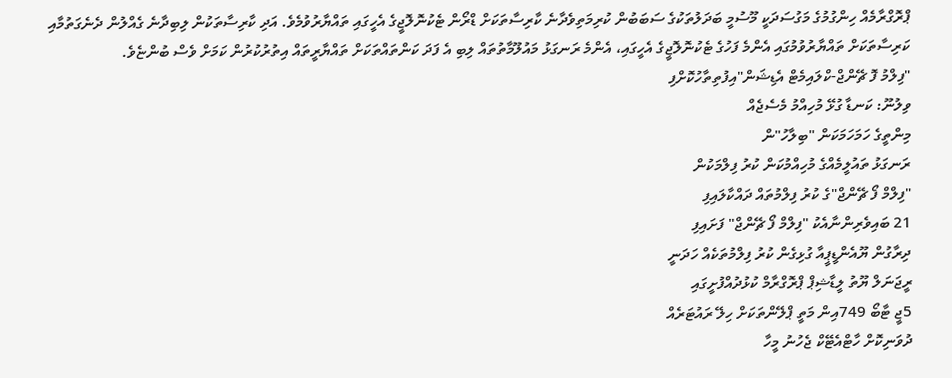ޕްރޮގްރާމެއް ހިންގުމުގެ މަގުސަދަކީ މޫސުމީ ބަދަލުތަކުގެ ސަބަބުން ކުރިމަތިވެދާނެ ކާރިސާތަކަށް ޑްރޯން ޓެކުނޮލޮޖީގެ އެހީގައި ތައްޔާރުވުމެވެ. އަދި ކާރިސާތަކުން ލިބިދާނެ ގެއްލުން ދެނެގަތުމާއި ކަރިސާތަކަށް ތައްޔާރުވުމުގައި އެންމެ ފަހުގެ ޓެކުނޮލޮޖީގެ އެހީގައި، އެންމެ ރަނގަޅު މައުލޫމާތުތައް ލިބި އެ ފަދަ ކަންތައްތަކަށް ތައްޔާރީތައް އިތުރުކުރުން ކަމަށް ވެސް ބުންޏެވެ.
"ފިލްމު ފޮ ޗޭންޖް-ކްލައިމެޓް އެޑިޝަން"އިފުތިތާހުކޮށްފި
ވިލުނޫ: ކަނޑާ ގުޅޭ މުހިއްމު މެސެޖެއް
މިންތީގެ ހަމަހަމަކަން "ބިލާހު"ން
ރަނގަޅު ތައުލީމެއްގެ މުހިއްމުކަން ކުރު ފިލްމަކުން
"ފިލްމް ފޯ ޗޭންޖް"ގެ ކުރު ފިލްމުތައް ދައްކާލައިފި
21 ބައިވެރިންނާއެކު "ފިލްމް ފޯ ޗޭންޖް" ފަށައިފި
ދިރާގުން ޔޫއެންޑީޕީއާ ގުޅިގެން ކުރު ފިލްމުތަކެއް ހަދަނީ
ރީޖަނަލް ޔޫތު ލީޑާޝިޕް ޕްރޮގްރާމް ކުޅުދުއްފުށީގައި
5ޖީ ޓާބޯ 749އިން މަތީ ޕްލޭންތަކަށް ހިލޭ ރައުޓަރެއް
ދުވަނިކޮށް ހާޓްއެޓޭކް ޖެހުނު މީހާ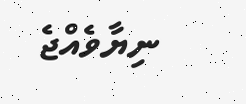ނިޔާވެއްޖެ